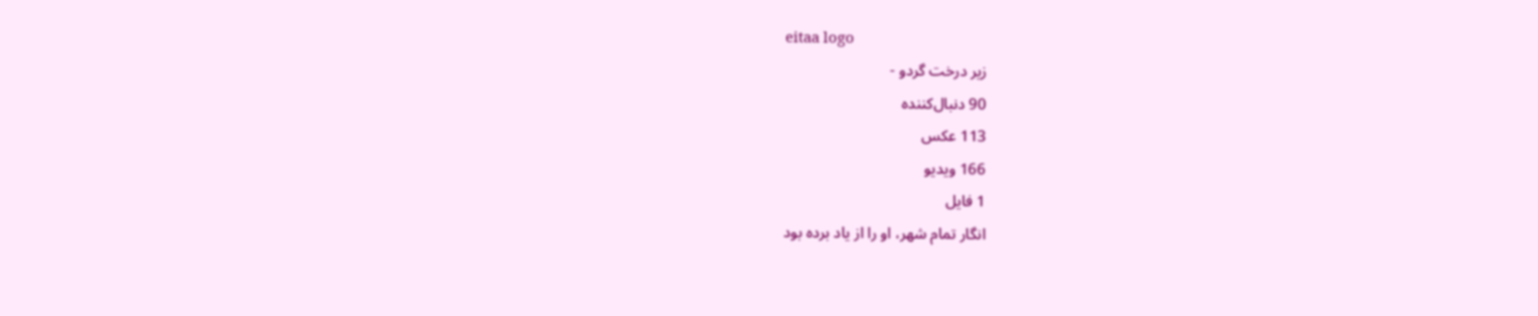eitaa logo
زیر درخت گردو -
90 دنبال‌کننده
113 عکس
166 ویدیو
1 فایل
انگار تمام شهر، او را از یاد برده بود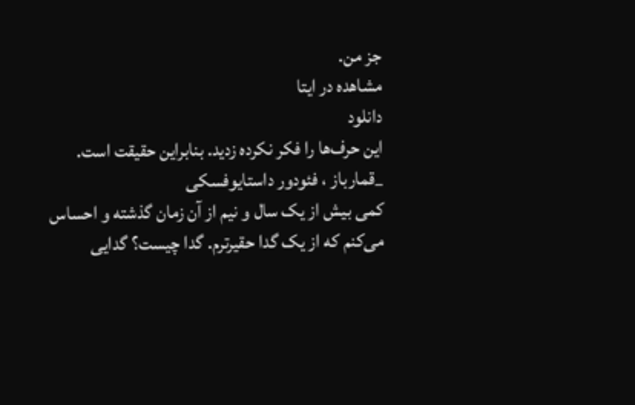جز من.
مشاهده در ایتا
دانلود
این حرف‌ها را فکر نکرده زدید. بنابراین حقیقت است. _قمارباز ، فئودور داستایوفسکی
کمی بیش از یک سال و نیم از آن زمان گذشته و احساس می‌کنم که از یک گدا حقیرترم. گدا چیست؟ گدایی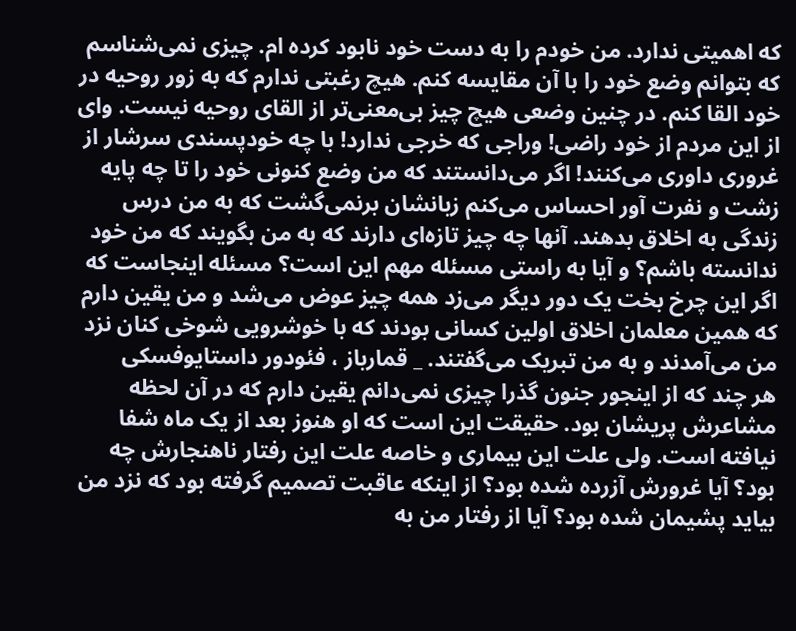که اهمیتی ندارد. من خودم را به دست خود نابود کرده ام. چیزی نمی‌شناسم که بتوانم وضع خود را با آن مقایسه کنم. هیچ رغبتی ندارم که به زور روحیه در خود القا کنم. در چنین وضعی هیچ چیز بی‌معنی‌تر از القای روحیه نیست. وای از این مردم از خود راضی! وراجی که خرجی ندارد! با چه خودپسندی سرشار از غروری داوری می‌کنند! اگر می‌دانستند که من وضع کنونی خود را تا چه پایه زشت و نفرت آور احساس می‌کنم زبانشان برنمی‌گشت که به من درس زندگی به اخلاق بدهند. آنها چه چیز تازه‌ای دارند که به من بگویند که من خود ندانسته باشم؟ و آیا به راستی مسئله مهم این است؟ مسئله اینجاست که اگر این چرخ بخت یک دور دیگر می‌زد همه چیز عوض می‌شد و من یقین دارم که همین معلمان اخلاق اولین کسانی بودند که با خوشرویی شوخی کنان نزد من می‌آمدند و به من تبریک می‌گفتند. _ قمارباز ، فئودور داستایوفسکی
هر چند که از اینجور جنون گذرا چیزی نمی‌دانم یقین دارم که در آن لحظه مشاعرش پریشان بود. حقیقت این است که او هنوز بعد از یک ماه شفا نیافته است. ولی علت این بیماری و خاصه علت این رفتار ناهنجارش چه بود؟ آیا غرورش آزرده شده بود؟ از اینکه عاقبت تصمیم گرفته بود که نزد من بیاید پشیمان شده بود؟ آیا از رفتار من به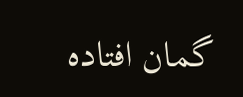گمان افتاده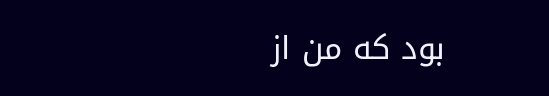بود که من از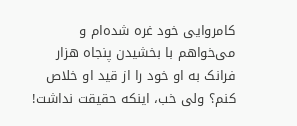کامروایی خود غره شده‌ام و می‌خواهم با بخشیدن پنجاه هزار فرانک به او خود را از قید او خلاص کنم؟ ولی خب، اینکه حقیقت نداشت!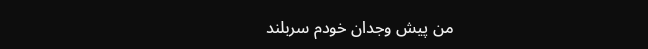من پیش وجدان خودم سربلند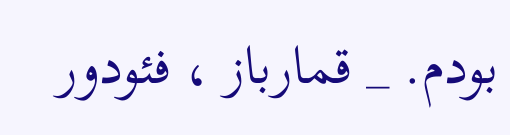بودم. _ قمارباز ، فئودور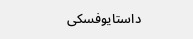داستایوفسکی